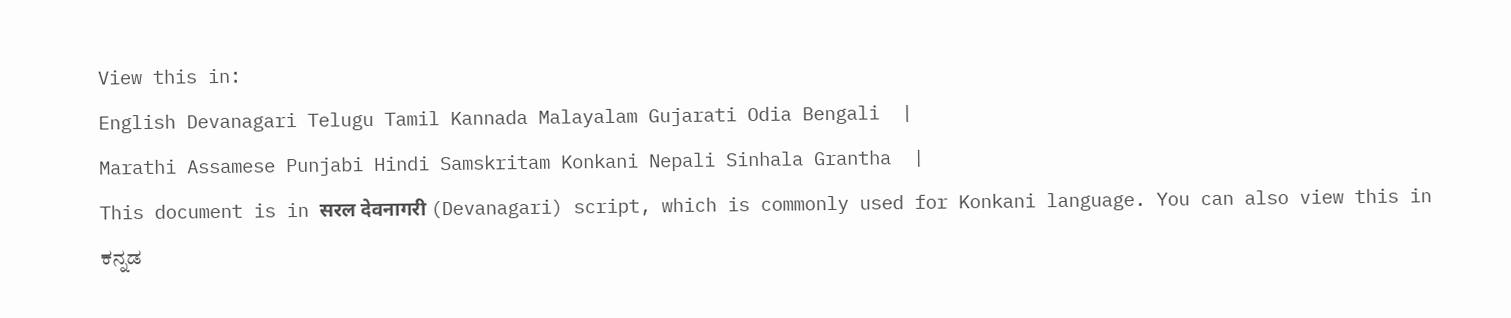View this in:
English Devanagari Telugu Tamil Kannada Malayalam Gujarati Odia Bengali  |
Marathi Assamese Punjabi Hindi Samskritam Konkani Nepali Sinhala Grantha  |
This document is in सरल देवनागरी (Devanagari) script, which is commonly used for Konkani language. You can also view this in ಕನ್ನಡ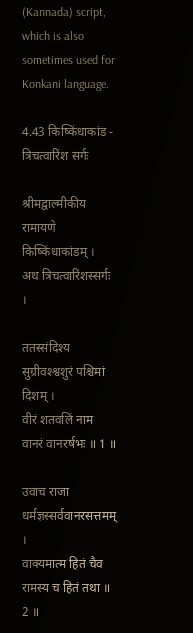(Kannada) script, which is also sometimes used for Konkani language.

4.43 किष्किंधाकांड - त्रिचत्वारिंश सर्गः

श्रीमद्वाल्मीकीय रामायणे किष्किंधाकांडम् ।
अथ त्रिचत्वारिंशस्सर्गः ।

ततस्संदिश्य सुग्रीवश्श्वशुरं पश्चिमां दिशम् ।
वीरं शतवलिं नाम वानरं वानरर्षभः ॥ 1 ॥

उवाच राजा धर्मज्ञस्सर्ववानरसत्तमम् ।
वाक्यमात्म हितं चैव रामस्य च हितं तथा ॥ 2 ॥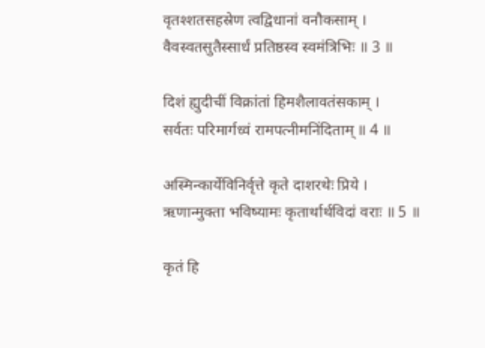वृतश्शतसहस्रेण त्वद्विधानां वनौकसाम् ।
वैवस्वतसुतैस्सार्धं प्रतिष्ठस्व स्वमंत्रिभिः ॥ 3 ॥

दिशं ह्युदीचीं विक्रांतां हिमशैलावतंसकाम् ।
सर्वतः परिमार्गध्वं रामपत्नीमनिंदिताम् ॥ 4 ॥

अस्मिन्कार्येविनिर्वृत्ते कृते दाशरथेः प्रिये ।
ऋणान्मुक्ता भविष्यामः कृतार्थार्थविदां वराः ॥ 5 ॥

कृतं हि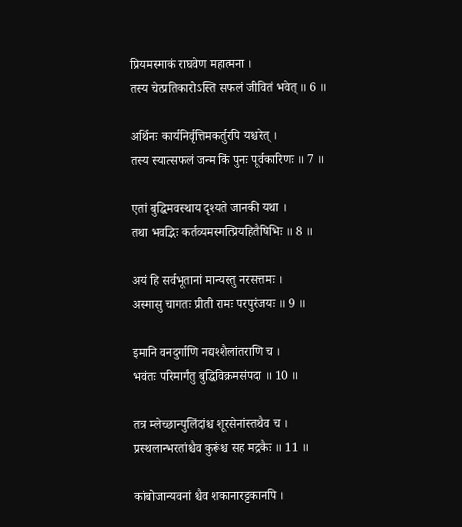प्रियमस्माकं राघवेण महात्मना ।
तस्य चेत्प्रतिकारोऽस्ति सफलं जीवितं भवेत् ॥ 6 ॥

अर्थिनः कार्यनिर्वृत्तिमकर्तुरपि यश्चरेत् ।
तस्य स्यात्सफलं जन्म किं पुनः पूर्वकारिणः ॥ 7 ॥

एतां बुद्धिमवस्थाय दृश्यते जानकी यथा ।
तथा भवद्भिः कर्तव्यमस्मत्प्रियहितैषिभिः ॥ 8 ॥

अयं हि सर्वभूतानां मान्यस्तु नरसत्तमः ।
अस्मासु चागतः प्रीती रामः परपुरंजयः ॥ 9 ॥

इमानि वनदुर्गाणि नद्यश्शैलांतराणि च ।
भवंतः परिमार्गंतु बुद्धिविक्रमसंपदा ॥ 10 ॥

तत्र म्लेच्छान्पुलिंदांश्च शूरसेनांस्तथैव च ।
प्रस्थलान्भरतांश्चैव कुरूंश्च सह मद्रकैः ॥ 11 ॥

कांबोजान्यवनां श्चैव शकानारट्टकानपि ।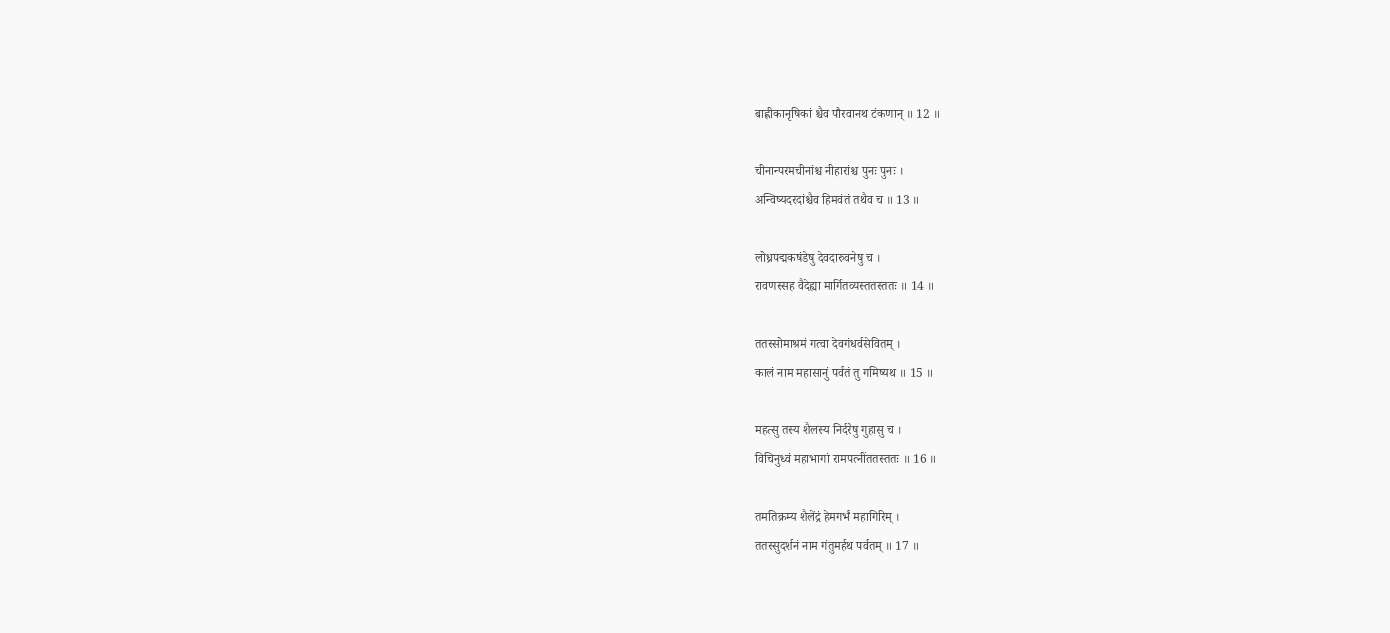बाह्लीकानृषिकां श्चैव पौरवानथ टंकणान् ॥ 12 ॥

चीनान्परमचीनांश्च नीहारांश्च पुनः पुनः ।
अन्विष्यदरदांश्चैव हिमवंतं तथैव च ॥ 13 ॥

लोध्रपद्मकषंडेषु देवदारुवनेषु च ।
रावणस्सह वैदेह्या मार्गितव्यस्ततस्ततः ॥ 14 ॥

ततस्सोमाश्रमं गत्वा देवगंधर्वसेवितम् ।
कालं नाम महासानुं पर्वतं तु गमिष्यथ ॥ 15 ॥

महत्सु तस्य शैलस्य निर्दरेषु गुहासु च ।
विचिनुध्वं महाभागां रामपत्नींततस्ततः ॥ 16 ॥

तमतिक्रम्य शैलेंद्रं हेमगर्भं महागिरिम् ।
ततस्सुदर्शनं नाम गंतुमर्हथ पर्वतम् ॥ 17 ॥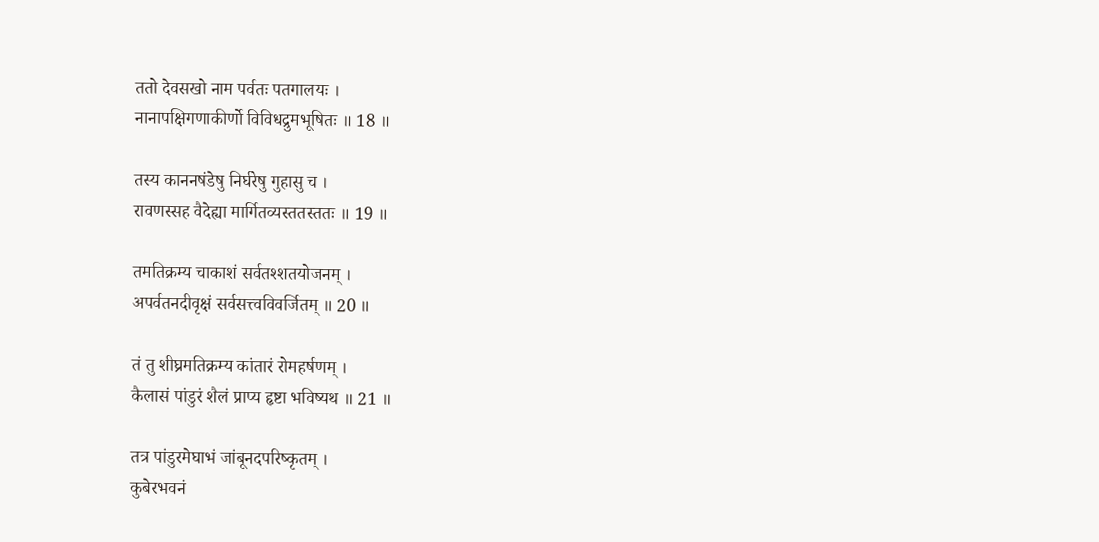ततो देवसखो नाम पर्वतः पतगालयः ।
नानापक्षिगणाकीर्णो विविधद्रुमभूषितः ॥ 18 ॥

तस्य काननषंडेषु निर्घरेषु गुहासु च ।
रावणस्सह वैदेह्या मार्गितव्यस्ततस्ततः ॥ 19 ॥

तमतिक्रम्य चाकाशं सर्वतश्शतयोजनम् ।
अपर्वतनदीवृक्षं सर्वसत्त्वविवर्जितम् ॥ 20 ॥

तं तु शीघ्रमतिक्रम्य कांतारं रोमहर्षणम् ।
कैलासं पांडुरं शैलं प्राप्य हृष्टा भविष्यथ ॥ 21 ॥

तत्र पांडुरमेघाभं जांबूनदपरिष्कृतम् ।
कुबेरभवनं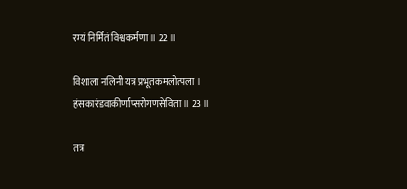रम्यं निर्मितं विश्वकर्मणा ॥ 22 ॥

विशाला नलिनी यत्र प्रभूतकमलोत्पला ।
हंसकारंडवाकीर्णाप्सरोगणसेविता ॥ 23 ॥

तत्र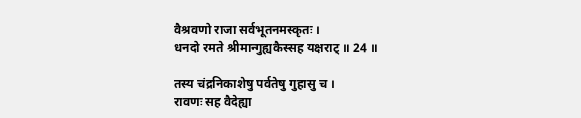वैश्रवणो राजा सर्वभूतनमस्कृतः ।
धनदो रमते श्रीमान्गुह्यकैस्सह यक्षराट् ॥ 24 ॥

तस्य चंद्रनिकाशेषु पर्वतेषु गुहासु च ।
रावणः सह वैदेह्या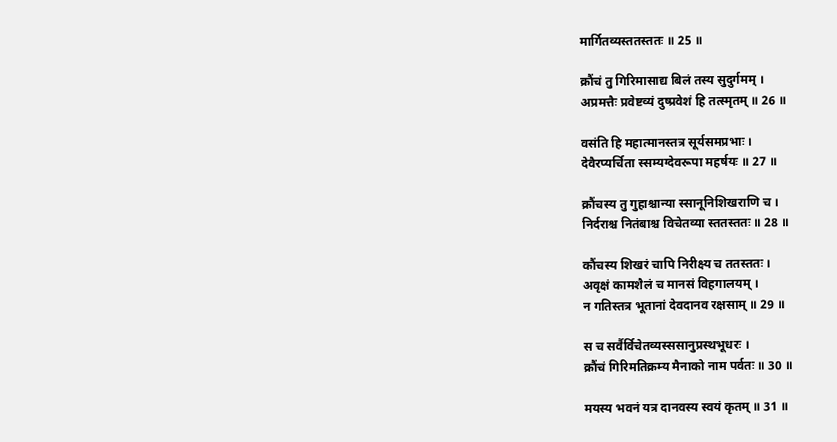मार्गितव्यस्ततस्ततः ॥ 25 ॥

क्रौंचं तु गिरिमासाद्य बिलं तस्य सुदुर्गमम् ।
अप्रमत्तैः प्रवेष्टव्यं दुष्प्रवेशं हि तत्स्मृतम् ॥ 26 ॥

वसंति हि महात्मानस्तत्र सूर्यसमप्रभाः ।
देवैरप्यर्चिता स्सम्यग्देवरूपा महर्षयः ॥ 27 ॥

क्रौंचस्य तु गुहाश्चान्या स्सानूनिशिखराणि च ।
निर्दराश्च नितंबाश्च विचेतव्या स्ततस्ततः ॥ 28 ॥

कौंचस्य शिखरं चापि निरीक्ष्य च ततस्ततः ।
अवृक्षं कामशैलं च मानसं विहगालयम् ।
न गतिस्तत्र भूतानां देवदानव रक्षसाम् ॥ 29 ॥

स च सर्वैर्विचेतव्यस्ससानुप्रस्थभूधरः ।
क्रौंचं गिरिमतिक्रम्य मैनाको नाम पर्वतः ॥ 30 ॥

मयस्य भवनं यत्र दानवस्य स्वयं कृतम् ॥ 31 ॥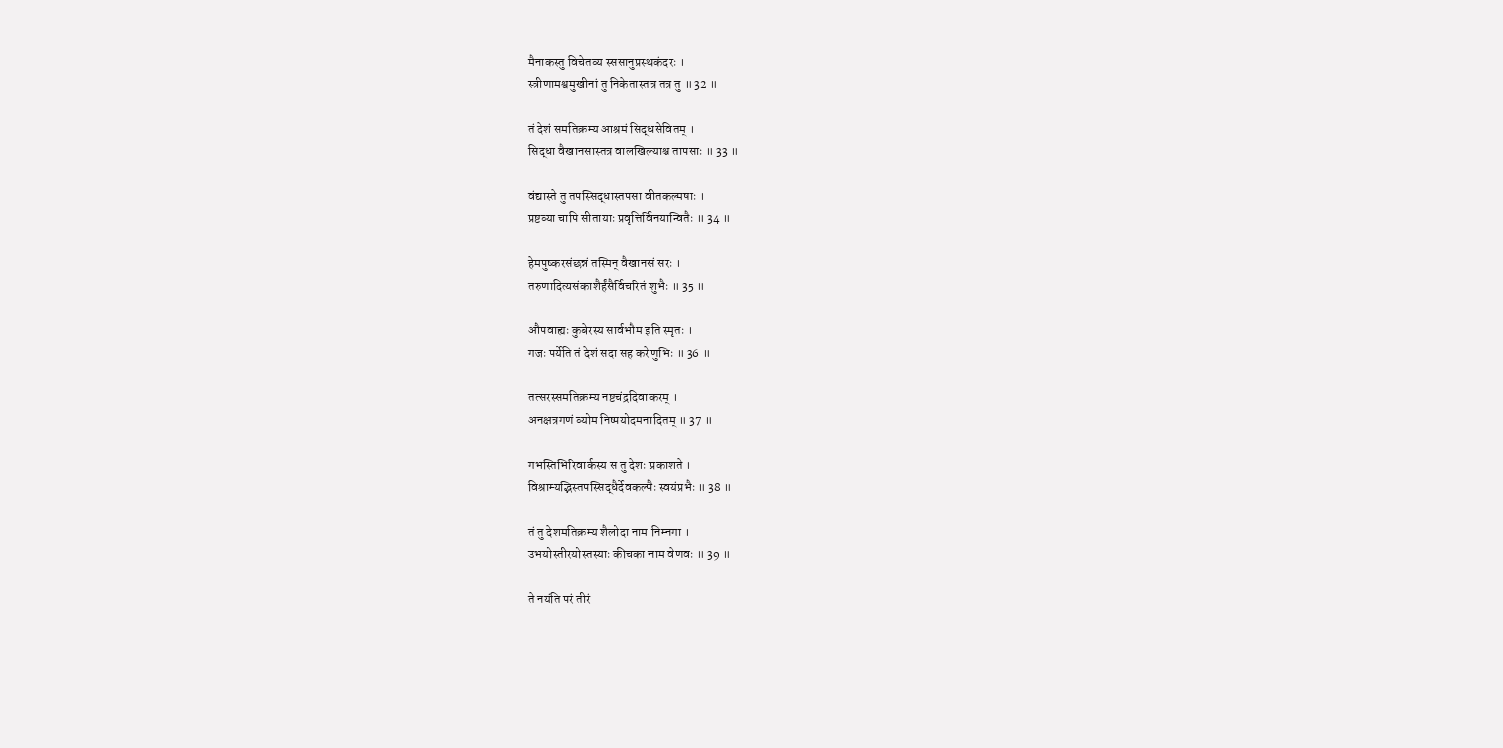मैनाकस्तु विचेतव्य स्ससानुप्रस्थकंदरः ।
स्त्रीणामश्वमुखीनां तु निकेतास्तत्र तत्र तु ॥ 32 ॥

तं देशं समतिक्रम्य आश्रमं सिद्धसेवितम् ।
सिद्धा वैखानसास्तत्र वालखिल्याश्च तापसाः ॥ 33 ॥

वंद्यास्ते तु तपस्सिद्धास्तपसा वीतकल्मषाः ।
प्रष्टव्या चापि सीतायाः प्रवृत्तिर्विनयान्वितैः ॥ 34 ॥

हेमपुष्करसंछन्नं तस्मिन् वैखानसं सरः ।
तरुणादित्यसंकाशैर्हंसैर्विचरितं शुभैः ॥ 35 ॥

औपवाह्यः कुबेरस्य सार्वभौम इति स्मृतः ।
गजः पर्येति तं देशं सदा सह करेणुभिः ॥ 36 ॥

तत्सरस्समतिक्रम्य नष्टचंद्रदिवाकरम् ।
अनक्षत्रगणं व्योम निष्पयोदमनादितम् ॥ 37 ॥

गभस्तिभिरिवार्कस्य स तु देशः प्रकाशते ।
विश्राम्यद्भिस्तपस्सिद्धैर्देवकल्पैः स्वयंप्रभैः ॥ 38 ॥

तं तु देशमतिक्रम्य शैलोदा नाम निम्नगा ।
उभयोस्तीरयोस्तस्याः कीचका नाम वेणवः ॥ 39 ॥

ते नयंति परं तीरं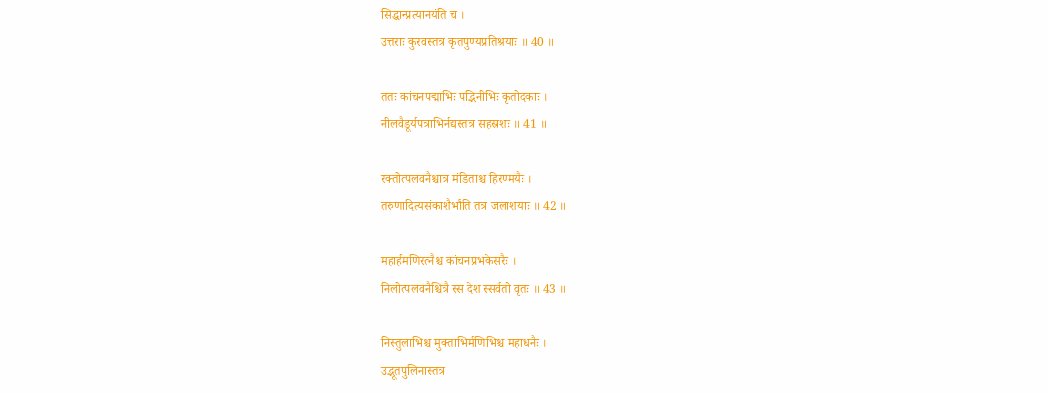सिद्धान्प्रत्यानयंति च ।
उत्तराः कुरवस्तत्र कृतपुण्यप्रतिश्रयाः ॥ 40 ॥

ततः कांचनपद्माभिः पद्भिनीभिः कृतोदकाः ।
नीलवैडूर्यपत्राभिर्नद्यस्तत्र सहस्रशः ॥ 41 ॥

रक्तोत्पलवनैश्चात्र मंडिताश्च हिरण्मयैः ।
तरुणादित्यसंकाशैर्भांति तत्र जलाशयाः ॥ 42 ॥

महार्हमणिरत्नैश्च कांचनप्रभकेसरैः ।
निलोत्पलवनैश्चित्रै स्स देश स्सर्वतो वृतः ॥ 43 ॥

निस्तुलाभिश्च मुक्ताभिर्मणिभिश्च महाधनैः ।
उद्भूतपुलिनास्तत्र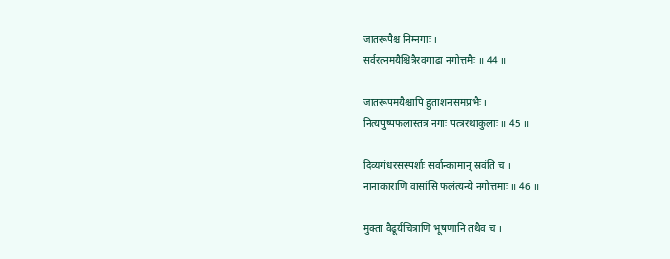जातरूपैश्च निम्नगाः ।
सर्वरत्नमयैश्चित्रैरवगाढा नगोत्तमैः ॥ 44 ॥

जातरूपमयैश्चापि हुताशनसमप्रभैः ।
नित्यपुष्पफलास्तत्र नगाः पत्त्ररथाकुलाः ॥ 45 ॥

दिव्यगंधरसस्पर्शाः सर्वान्कामान् स्रवंति च ।
नानाकाराणि वासांसि फलंत्यन्ये नगोत्तमाः ॥ 46 ॥

मुक्ता वैढूर्यचित्राणि भूषणानि तथैव च ।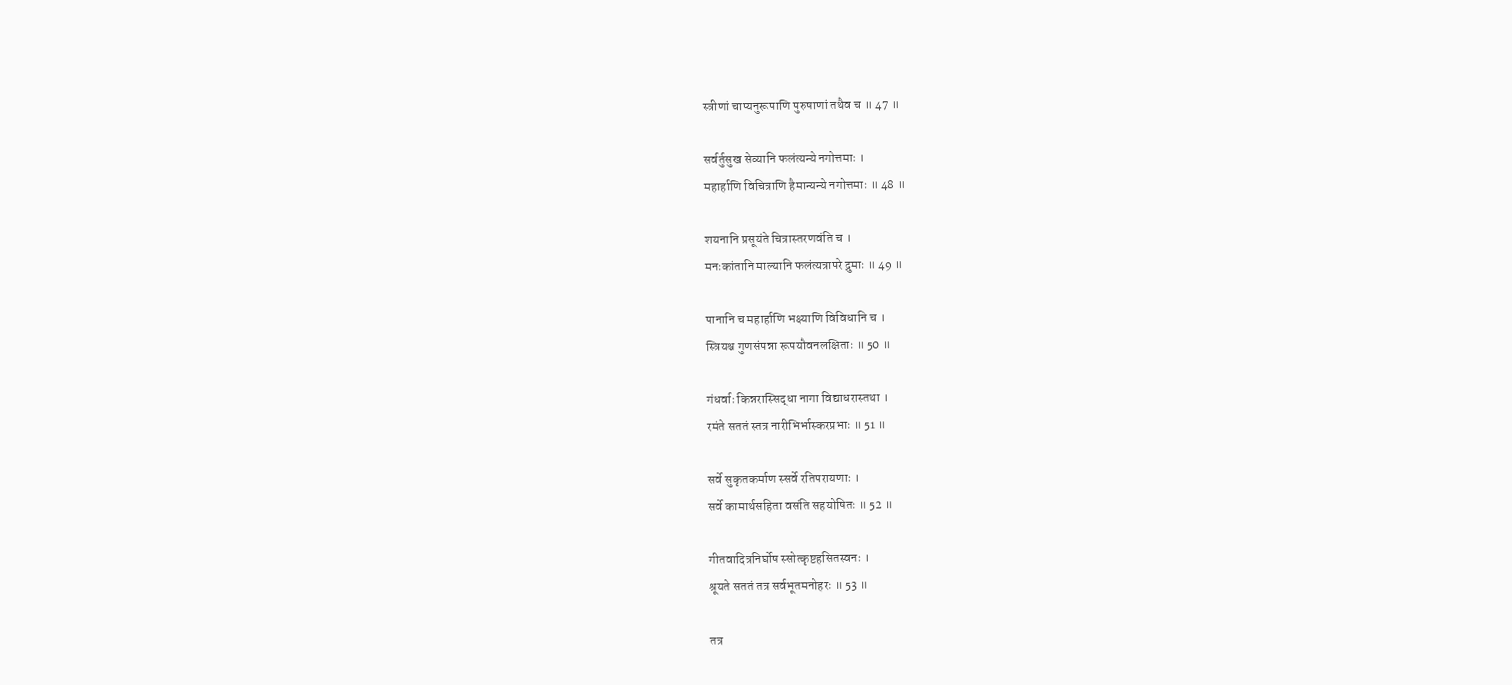स्त्रीणां चाप्यनुरूपाणि पुरुषाणां तथैव च ॥ 47 ॥

सर्वर्तुसुख सेव्यानि फलंत्यन्ये नगोत्तमाः ।
महार्हाणि विचित्राणि हैमान्यन्ये नगोत्तमाः ॥ 48 ॥

शयनानि प्रसूयंते चित्रास्तरणवंति च ।
मनःकांतानि माल्यानि फलंत्यत्रापरे द्रुमाः ॥ 49 ॥

पानानि च महार्हाणि भक्ष्याणि विविधानि च ।
स्त्रियश्च गुणसंपन्ना रूपयौवनलक्षिताः ॥ 50 ॥

गंधर्वाः किन्नरास्सिद्धा नागा विद्याधरास्तथा ।
रमंते सततं स्तत्र नारीभिर्भास्करप्रभाः ॥ 51 ॥

सर्वे सुकृतकर्माण स्सर्वे रतिपरायणाः ।
सर्वे कामार्थसहिता वसंति सहयोषितः ॥ 52 ॥

गीतवादित्रनिर्घोष स्सोत्कृष्टहसितस्वनः ।
श्रूयते सततं तत्र सर्वभूतमनोहरः ॥ 53 ॥

तत्र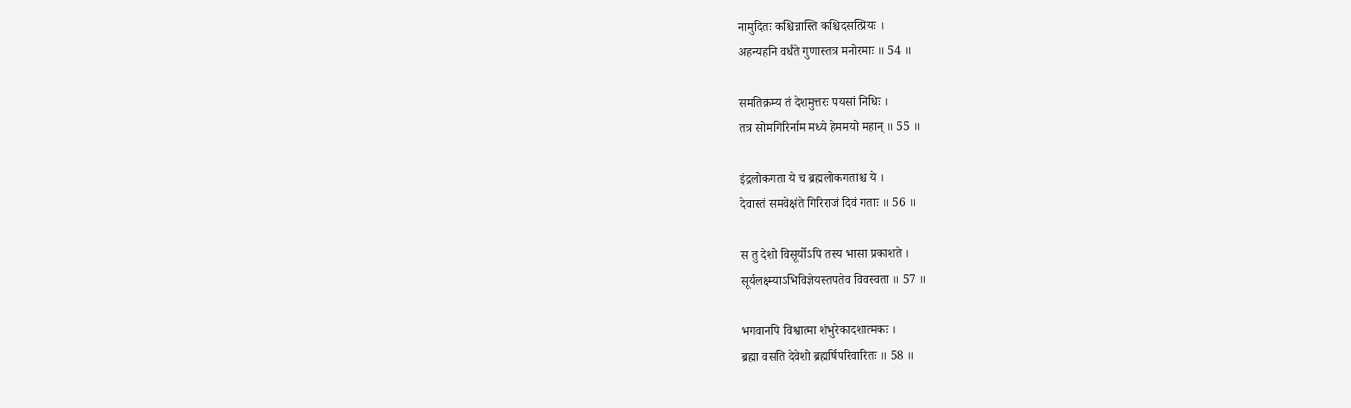नामुदितः कश्चिन्नास्ति कश्चिदसत्प्रियः ।
अहन्यहनि वर्धंते गुणास्तत्र मनोरमाः ॥ 54 ॥

समतिक्रम्य तं देशमुत्तरः पयसां निधिः ।
तत्र सोमगिरिर्नाम मध्ये हेममयो महान् ॥ 55 ॥

इंद्रलोकगता ये च ब्रह्मलोकगताश्च ये ।
देवास्तं समवेक्षंते गिरिराजं दिवं गताः ॥ 56 ॥

स तु देशो विसूर्योऽपि तस्य भासा प्रकाशते ।
सूर्यलक्ष्म्याऽभिविज्ञेयस्तपतेव विवस्वता ॥ 57 ॥

भगवानपि विश्वात्मा शंभुरेकादशात्मकः ।
ब्रह्मा वसति देवेशो ब्रह्मर्षिपरिवारितः ॥ 58 ॥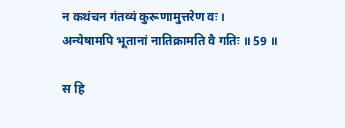न कथंचन गंतव्यं कुरूणामुत्तरेण वः ।
अन्येषामपि भूतानां नातिक्रामति वै गतिः ॥ 59 ॥

स हि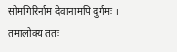सोमगिरिर्नाम देवानामपि दुर्गमः ।
तमालोक्य ततः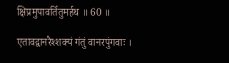क्षिप्रमुपावर्तितुमर्हथ ॥ 60 ॥

एतावद्वानरैश्शक्यं गंतुं वानरपुंगवाः ।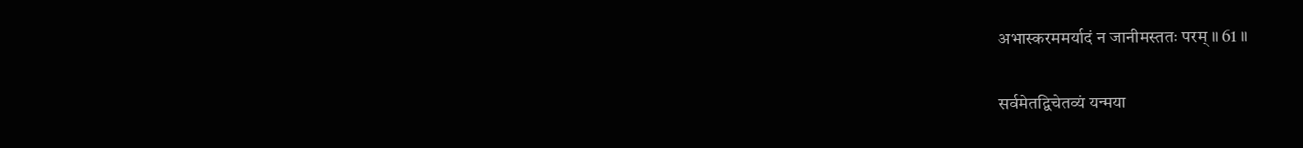अभास्करममर्यादं न जानीमस्ततः परम् ॥ 61 ॥

सर्वमेतद्विचेतव्यं यन्मया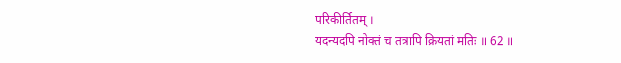परिकीर्तितम् ।
यदन्यदपि नोक्तं च तत्रापि क्रियतां मतिः ॥ 62 ॥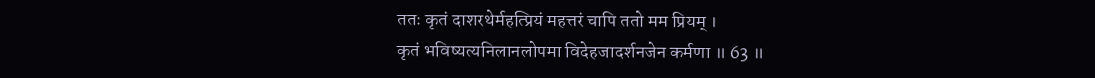ततः कृतं दाशरथेर्महत्प्रियं महत्तरं चापि ततो मम प्रियम् ।
कृतं भविष्यत्यनिलानलोपमा विदेहजादर्शनजेन कर्मणा ॥ 63 ॥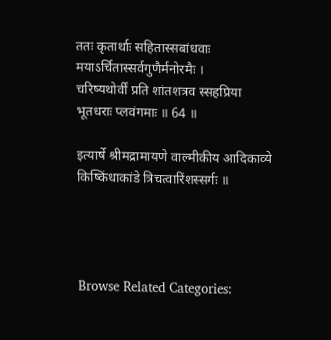ततः कृतार्थाः सहितास्सबांधवाः मयाऽर्चितास्सर्वगुणैर्मनोरमैः ।
चरिष्यथोर्वीं प्रति शांतशत्रव स्सहप्रिया भूतधराः प्लवंगमाः ॥ 64 ॥

इत्यार्षे श्रीमद्रामायणे वाल्मीकीय आदिकाव्ये किष्किंधाकांडे त्रिचत्वारिंशस्सर्गः ॥




Browse Related Categories: